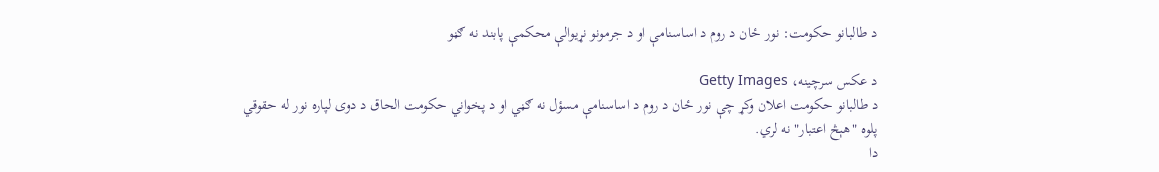د طالبانو حکومت: نور ځان د روم د اساسنامې او د جرمونو نړیوالې محکمې پابند نه ګڼو

د عکس سرچینه، Getty Images
د طالبانو حکومت اعلان وکړ چې نور ځان د روم د اساسنامې مسؤل نه ګڼي او د پخواني حکومت الحاق د دوی لپاره نور له حقوقي پلوه "هېڅ اعتبار" نه لري.
دا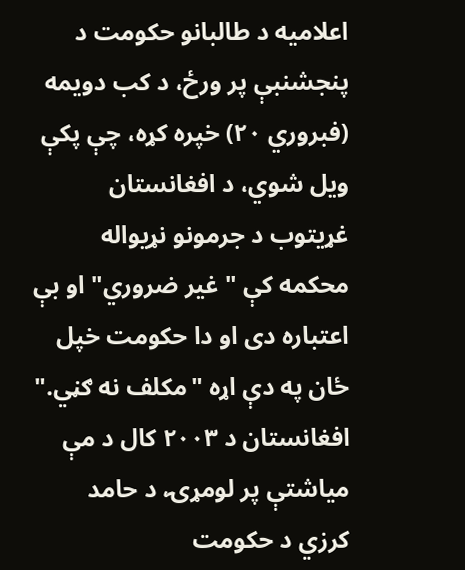اعلامیه د طالبانو حکومت د پنجشنبې پر ورځ، د کب دویمه (فبروري ۲۰) خپره کړه، چې پکې ویل شوي، د افغانستان غړیتوب د جرمونو نړیواله محکمه کې "غیر ضروري" او بې اعتباره دی او دا حکومت خپل ځان په دې اړه "مکلف نه ګڼي."
افغانستان د ۲۰۰۳ کال د مې میاشتې پر لومړۍ، د حامد کرزي د حکومت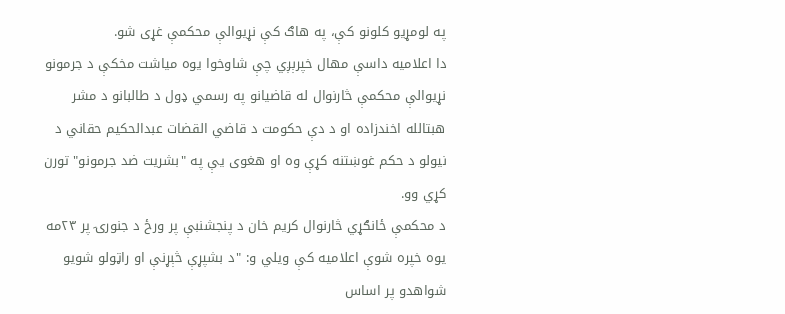په لومړیو کلونو کې، په هاګ کې نړیوالې محکمې غړی شو.
دا اعلامیه داسې مهال خپرېږي چې شاوخوا یوه میاشت مخکې د جرمونو نړیوالې محکمې څارنوال له قاضیانو په رسمي ډول د طالبانو د مشر هبتالله اخندزاده او د دې حکومت د قاضي القضات عبدالحکیم حقاني د نیولو د حکم غوښتنه کړې وه او هغوی یې په "بشریت ضد جرمونو" تورن کړي وو.
د محکمې ځانګړي څارنوال کریم خان د پنجشنبې پر ورځ د جنورۍ پر ۲۳مه یوه خپره شوې اعلامیه کې ویلي و: "د بشپړې څېړنې او راټولو شویو شواهدو پر اساس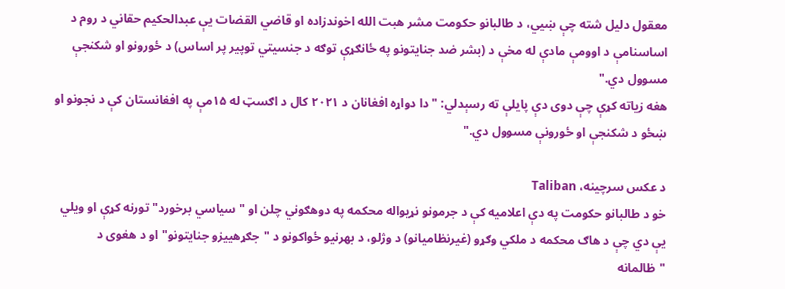معقول دلیل شته چې ښيي، د طالبانو حکومت مشر هبت الله اخوندزاده او قاضي القضات یې عبدالحکیم حقاني د روم د اساسنامې د اوومې مادې له مخې د (بشر ضد جنایتونو په ځانګړې توګه د جنسیتي توپیر پر اساس) د ځورونو او شکنجې مسوول دي."
هغه زیاته کړې چې دوی دې پایلې ته رسېدلي: "دا دواړه افغانان د ۲۰۲۱ کال د اګسټ له ۱۵مې په افغانستان کې د نجونو او ښځو د شکنجې او ځورونې مسوول دي."

د عکس سرچینه، Taliban
خو د طالبانو حکومت په دې اعلامیه کې د جرمونو نړیواله محکمه په دوهګوني چلن او "سیاسي برخورد" تورنه کړې او ویلي یې دي چې د هاګ محکمه د ملکي وګړو (غیرنظامیانو) د وژلو، د بهرنيو ځواکونو د "جګړهييزو جنایتونو" او د هغوی د "ظالمانه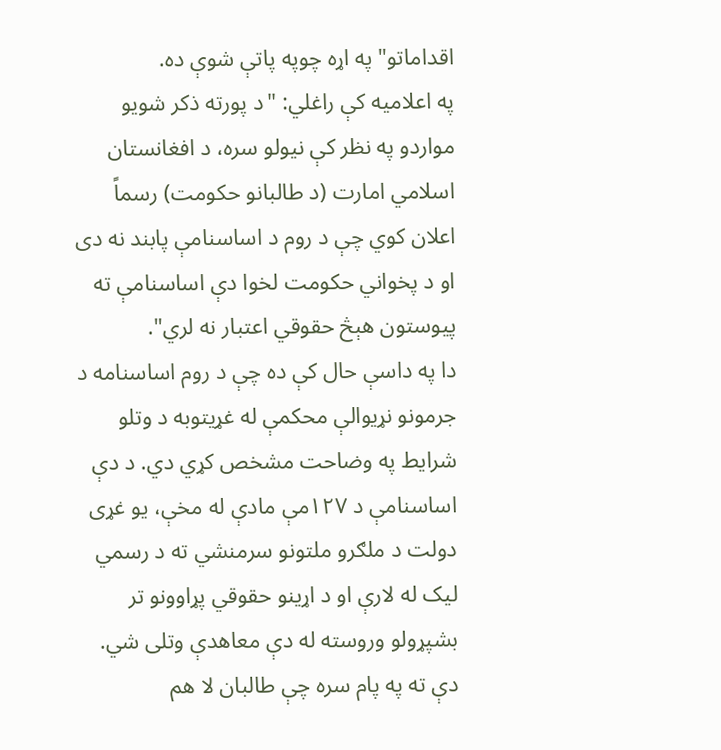اقداماتو" په اړه چوپه پاتې شوې ده.
په اعلامیه کې راغلي: "د پورته ذکر شویو مواردو په نظر کې نیولو سره، د افغانستان اسلامي امارت (د طالبانو حکومت) رسماً اعلان کوي چې د روم د اساسنامې پابند نه دی او د پخواني حکومت لخوا دې اساسنامې ته پیوستون هېڅ حقوقي اعتبار نه لري".
دا په داسې حال کې ده چې د روم اساسنامه د جرمونو نړیوالې محکمې له غړیتوبه د وتلو شرایط په وضاحت مشخص کړي دي. د دې اساسنامې د ۱۲۷مې مادې له مخې، یو غړی دولت د ملګرو ملتونو سرمنشي ته د رسمي لیک له لارې او د اړینو حقوقي پړاوونو تر بشپړولو وروسته له دې معاهدې وتلی شي.
دې ته په پام سره چې طالبان لا هم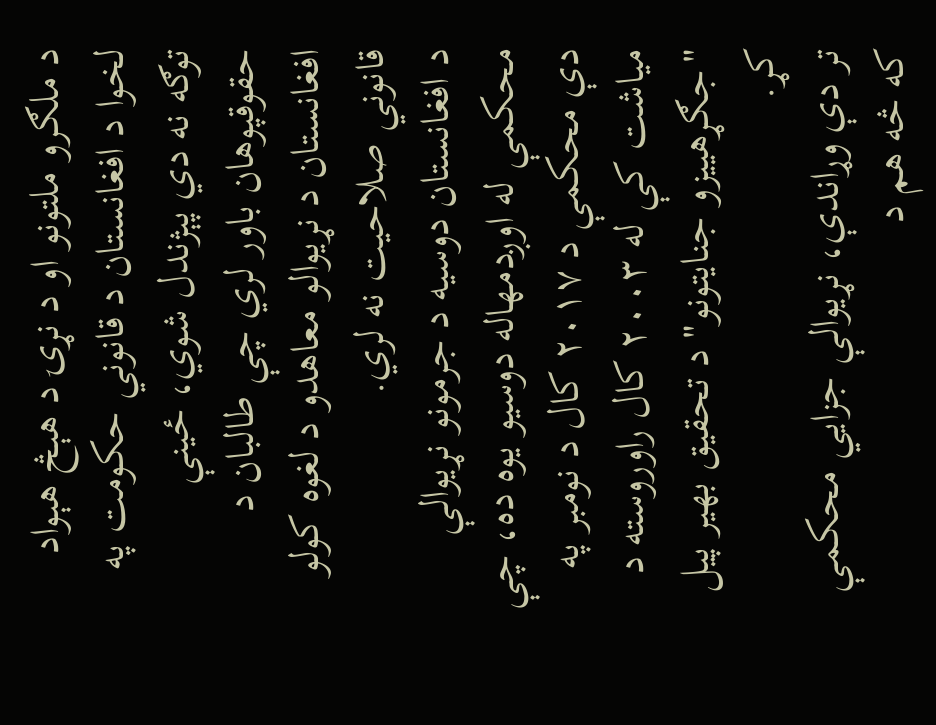د ملګرو ملتونو او د نړۍ د هېڅ هېواد لخوا د افغانستان د قانوني حکومت په توګه نه دي پېژندل شوي، ځینې حقوقپوهان باور لري چې طالبان د افغانستان د نړیوالو معاهدو د لغوه کولو قانوني صلاحیت نه لري.
د افغانستان دوسیه د جرمونو نړیوالې محکمې له اوږدمهاله دوسیو یوه ده، چې دې محکمې د ۲۰۱۷ کال د نومبر په میاشت کې له ۲۰۰۳ کال راوروسته د "جګړهييزو جنایتونو" د تحقیق بهیر پیل کړ.
تر دې وړاندې، نړیوالې جزایي محکمې که څه هم د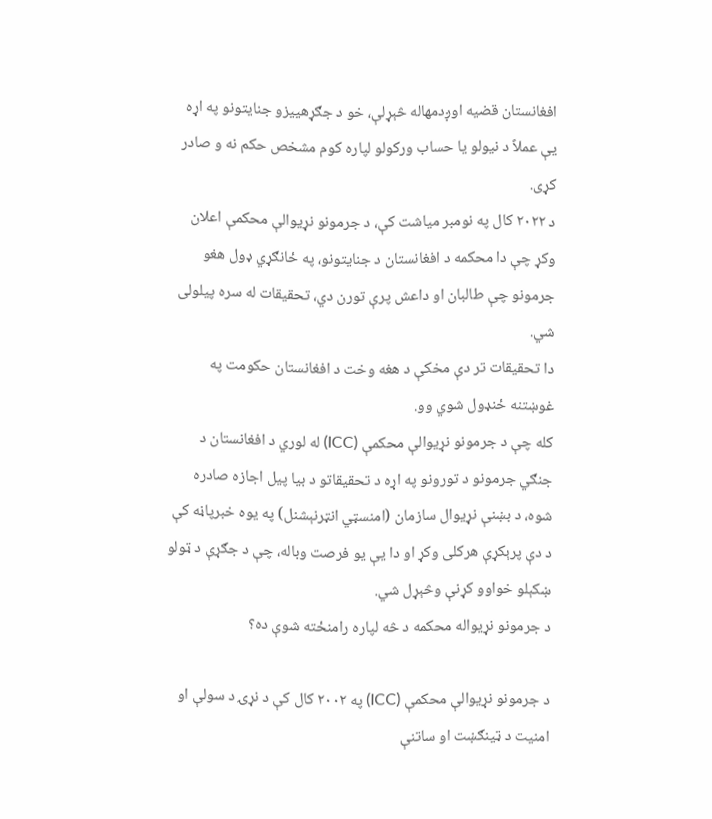افغانستان قضیه اوږدمهاله څېړلې، خو د جګړهييزو جنایتونو په اړه یې عملاً د نیولو یا حساب ورکولو لپاره کوم مشخص حکم نه و صادر کړی.
د ۲۰۲۲ کال په نومبر میاشت کې، د جرمونو نړیوالې محکمې اعلان وکړ چې دا محکمه د افغانستان د جنایتونو، په ځانګړي ډول هغو جرمونو چې طالبان او داعش پرې تورن دي، تحقیقات له سره پيلولی شي.
دا تحقیقات تر دې مخکې د هغه وخت د افغانستان حکومت په غوښتنه ځنډول شوي وو.
کله چې د جرمونو نړیوالې محکمې (ICC) له لوري د افغانستان د جنګي جرمونو د تورونو په اړه د تحقیقاتو د بیا پیل اجازه صادره شوه، د بښنې نړیوال سازمان (امنسټي انټرنېشنل) په یوه خبرپاڼه کې د دې پرېکړې هرکلی وکړ او دا یې یو فرصت وباله، چې د جګړې د ټولو ښکېلو خواوو کړنې وڅېړل شي.
د جرمونو نړیواله محکمه د څه لپاره رامنځته شوې ده؟

د جرمونو نړیوالې محکمې (ICC) په ۲۰۰۲ کال کې د نړۍ د سولې او امنیت د ټینګښت او ساتنې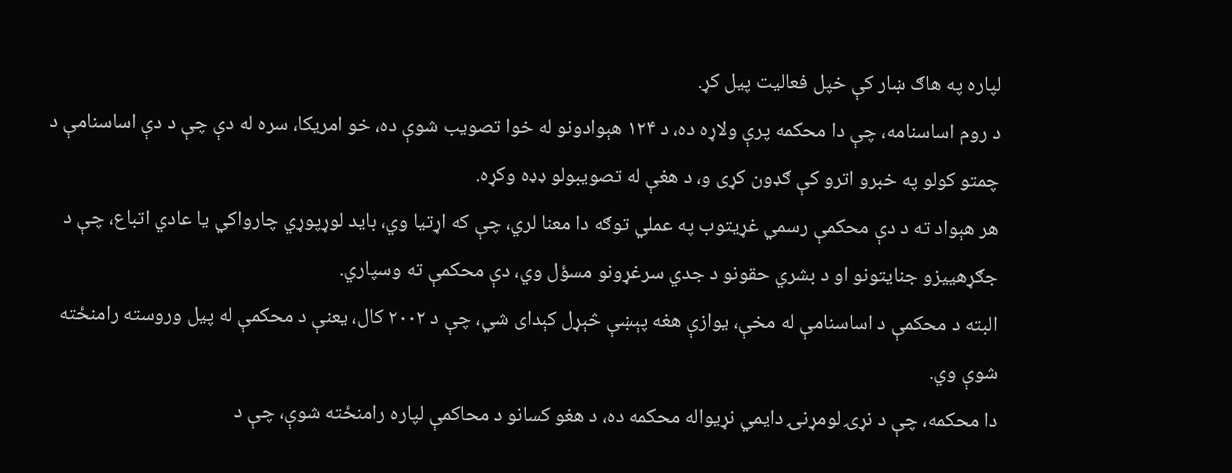لپاره په هاګ ښار کې خپل فعالیت پیل کړ.
د روم اساسنامه، چې دا محکمه پرې ولاړه ده، د ۱۲۴ هېوادونو له خوا تصویب شوې ده، خو امریکا، سره له دې چې د دې اساسنامې د چمتو کولو په خبرو اترو کې ګډون کړی و، د هغې له تصویبولو ډډه وکړه.
هر هېواد ته د دې محکمې رسمي غړیتوب په عملي توګه دا معنا لري، چې که اړتیا وي، باید لوړپوړي چارواکي یا عادي اتباع، چې د جګړهييزو جنایتونو او د بشري حقونو د جدي سرغړونو مسؤل وي، دې محکمې ته وسپاري.
البته د محکمې د اساسنامې له مخې، یوازې هغه پېښې څېړل کېدای شي، چې د ۲۰۰۲ کال، یعنې د محکمې له پیل وروسته رامنځته شوې وي.
دا محکمه، چې د نړۍ لومړنۍ دایمي نړیواله محکمه ده، د هغو کسانو د محاکمې لپاره رامنځته شوې، چې د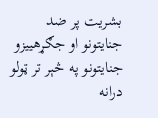بشریت پر ضد جنایتونو او جګړهييزو جنایتونو په څېر تر ټولو درانه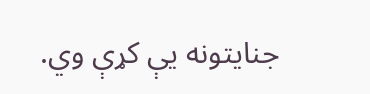جنایتونه یې کړې وي.